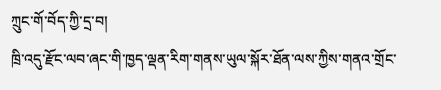ཀྲུང་གོ་བོད་ཀྱི་དྲ་བ།
ཁྲི་འདུ་རྫོང་ལབ་ཞང་གི་ཁྱད་ལྡན་རིག་གནས་ཡུལ་སྐོར་ཐོན་ལས་ཀྱིས་གནའ་གྲོང་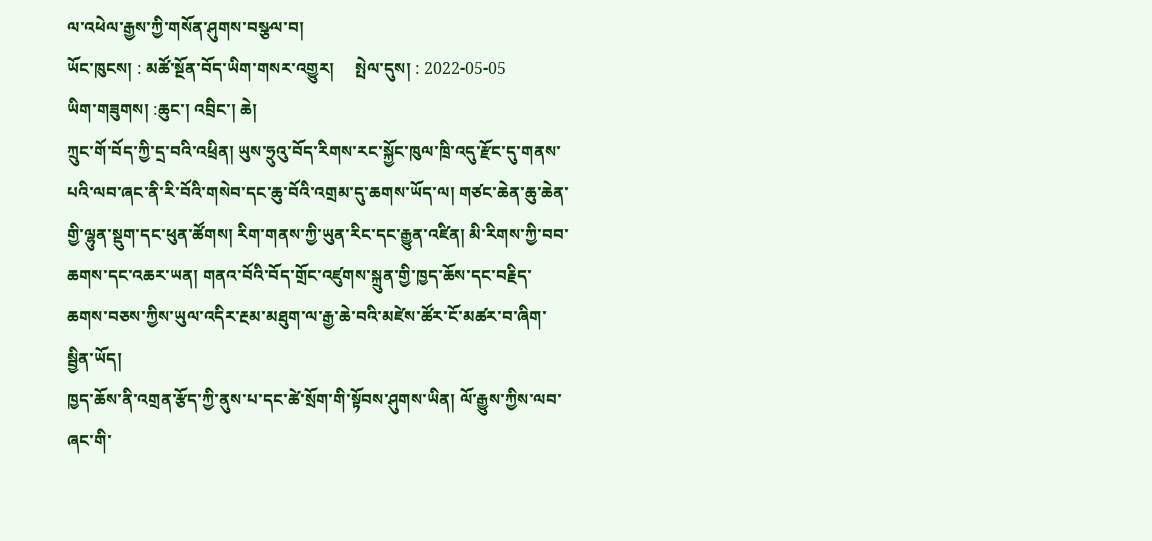ལ་འཕེལ་རྒྱས་ཀྱི་གསོན་ཤུགས་བསྩལ་བ།
ཡོང་ཁུངས། : མཚོ་སྔོན་བོད་ཡིག་གསར་འགྱུར།     སྤེལ་དུས། : 2022-05-05
ཡིག་གཟུགས། :ཆུང་། འབྲིང་། ཆེ།
ཀྲུང་གོ་བོད་ཀྱི་དྲ་བའི་འཕྲིན། ཡུས་ཧྲུའུ་བོད་རིགས་རང་སྐྱོང་ཁུལ་ཁྲི་འདུ་རྫོང་དུ་གནས་པའི་ལབ་ཞང་ནི་རི་བོའི་གསེབ་དང་ཆུ་བོའི་འགྲམ་དུ་ཆགས་ཡོད་ལ། གཙང་ཆེན་ཆུ་ཆེན་གྱི་ལྷུན་སྡུག་དང་ཕུན་ཚོགས། རིག་གནས་ཀྱི་ཡུན་རིང་དང་རྒྱུན་འཛིན། མི་རིགས་ཀྱི་བབ་ཆགས་དང་འཆར་ཡན། གནའ་བོའི་བོད་གྲོང་འཛུགས་སྐྲུན་གྱི་ཁྱད་ཆོས་དང་བརྗིད་ཆགས་བཅས་ཀྱིས་ཡུལ་འདིར་རྔམ་མཐུག་ལ་རྒྱ་ཆེ་བའི་མཛེས་ཚོར་ངོ་མཚར་བ་ཞིག་སྦྱིན་ཡོད།
ཁྱད་ཆོས་ནི་འགྲན་རྩོད་ཀྱི་ནུས་པ་དང་ཚེ་སྲོག་གི་སྟོབས་ཤུགས་ཡིན། ལོ་རྒྱུས་ཀྱིས་ལབ་ཞང་གི་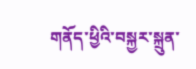གནོད་ཕྱིའི་བསྐྱར་སྐྲུན་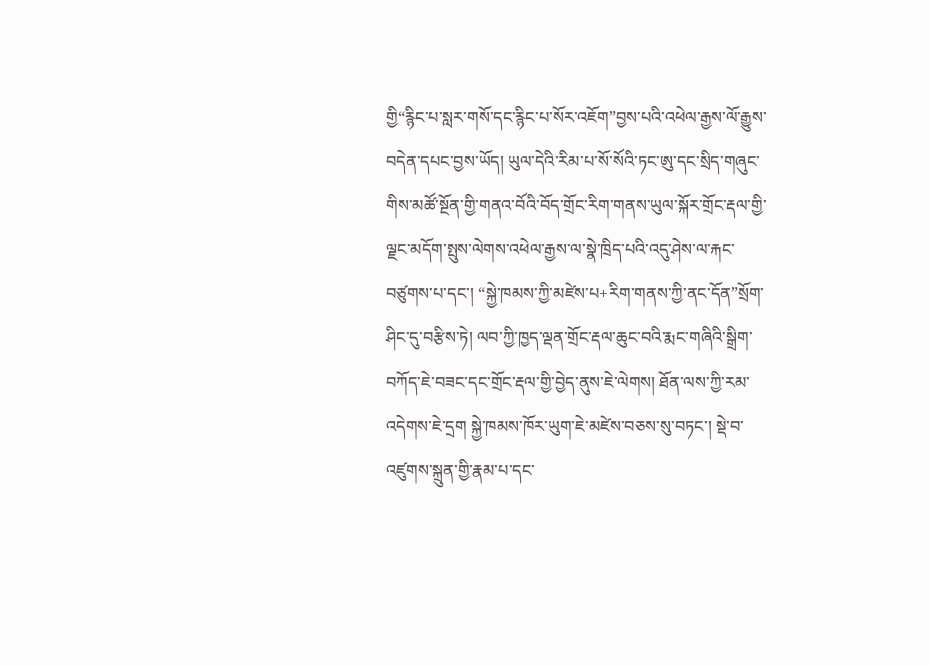གྱི“རྙིང་པ་སླར་གསོ་དང་རྙིང་པ་སོར་འཇོག”བྱས་པའི་འཕེལ་རྒྱས་ལོ་རྒྱུས་བདེན་དཔང་བྱས་ཡོད། ཡུལ་དེའི་རིམ་པ་སོ་སོའི་ཏང་ཨུ་དང་སྲིད་གཞུང་གིས་མཚོ་སྔོན་གྱི་གནའ་བོའི་བོད་གྲོང་རིག་གནས་ཡུལ་སྐོར་གྲོང་རྡལ་གྱི་ལྗང་མདོག་སྤུས་ལེགས་འཕེལ་རྒྱས་ལ་སྣེ་ཁྲིད་པའི་འདུ་ཤེས་ལ་རྐང་བཙུགས་པ་དང་། “སྐྱེ་ཁམས་ཀྱི་མཛེས་པ+རིག་གནས་ཀྱི་ནང་དོན”སྲོག་ཤིང་དུ་བརྩིས་ཏེ། ལབ་ཀྱི་ཁྱད་ལྡན་གྲོང་རྡལ་ཆུང་བའི་རྨང་གཞིའི་སྒྲིག་བཀོད་ཇེ་བཟང་དང་གྲོང་རྡལ་གྱི་བྱེད་ནུས་ཇེ་ལེགས། ཐོན་ལས་ཀྱི་རམ་འདེགས་ཇེ་དྲག སྐྱེ་ཁམས་ཁོར་ཡུག་ཇེ་མཛེས་བཅས་སུ་བཏང་། སྡེ་བ་འཛུགས་སྐྲུན་གྱི་རྣམ་པ་དང་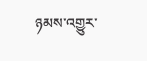ཉམས་འགྱུར་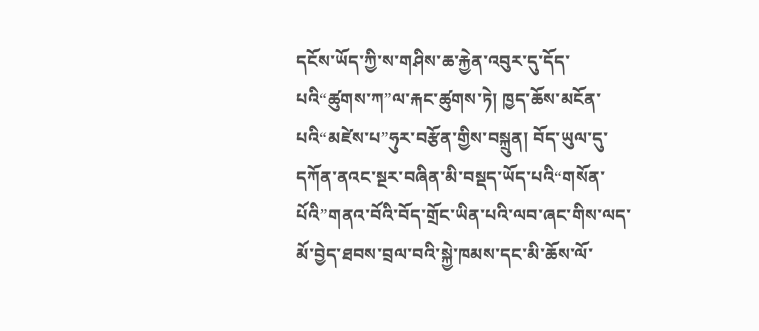དངོས་ཡོད་ཀྱི་ས་གཤིས་ཆ་རྐྱེན་འབུར་དུ་དོད་པའི“ཚུགས་ཀ”ལ་རྐང་ཚུགས་ཏེ། ཁྱད་ཆོས་མངོན་པའི“མཛེས་པ”ཧུར་བརྩོན་གྱིས་བསྐྲུན། བོད་ཡུལ་དུ་དཀོན་ནའང་སྔར་བཞིན་མི་བསྡད་ཡོད་པའི“གསོན་པོའི”གནའ་བོའི་བོད་གྲོང་ཡིན་པའི་ལབ་ཞང་གིས་ལད་མོ་བྱེད་ཐབས་བྲལ་བའི་སྐྱེ་ཁམས་དང་མི་ཆོས་ལོ་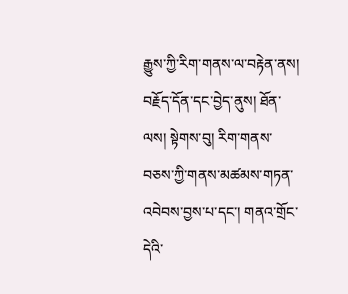རྒྱུས་ཀྱི་རིག་གནས་ལ་བརྟེན་ནས། བརྗོད་དོན་དང་བྱེད་ནུས། ཐོན་ལས། སྟེགས་བུ། རིག་གནས་བཅས་ཀྱི་གནས་མཚམས་གཏན་འབེབས་བྱས་པ་དང་། གནའ་གྲོང་དེའི་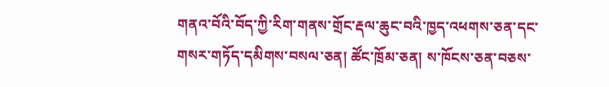གནའ་བོའི་བོད་ཀྱི་རིག་གནས་གྲོང་རྡལ་ཆུང་བའི་ཁྱད་འཕགས་ཅན་དང་གསར་གཏོད་དམིགས་བསལ་ཅན། ཚོང་ཁྲོམ་ཅན། ས་ཁོངས་ཅན་བཅས་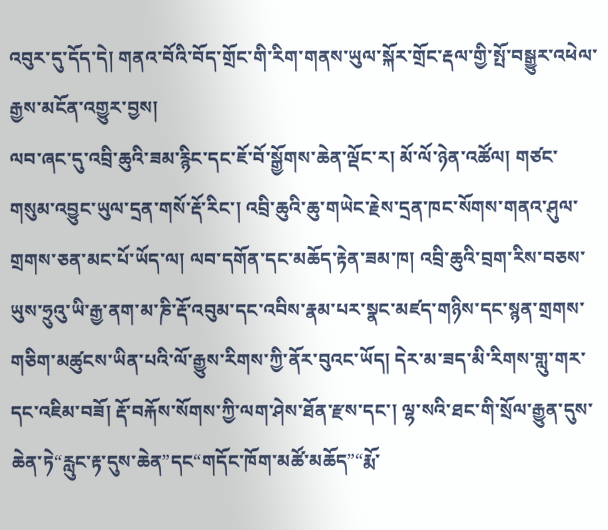འབུར་དུ་དོད་དེ། གནའ་བོའི་བོད་གྲོང་གི་རིག་གནས་ཡུལ་སྐོར་གྲོང་རྡལ་གྱི་སྤོ་བསྒྱུར་འཕེལ་རྒྱས་མངོན་འགྱུར་བྱས།
ལབ་ཞང་དུ་འབྲི་ཆུའི་ཟམ་རྙིང་དང་ཇོ་བོ་སྒྱོགས་ཆེན་ལྡོང་ར། མོ་ལོ་ཉེན་འཚོལ། གཙང་གསུམ་འབྱུང་ཡུལ་དྲན་གསོ་རྡོ་རིང་། འབྲི་ཆུའི་ཆུ་གཡེང་རྗེས་དྲན་ཁང་སོགས་གནའ་ཤུལ་གྲགས་ཅན་མང་པོ་ཡོད་ལ། ལབ་དགོན་དང་མཆོད་རྟེན་ཟམ་ཁ། འབྲི་ཆུའི་བྲག་རིས་བཅས་ཡུས་ཧྲུའུ་ཡི་རྒྱ་ནག་མ་ཎི་རྡོ་འབུམ་དང་འབིས་རྣམ་པར་སྣང་མཛད་གཉིས་དང་སྙན་གྲགས་གཅིག་མཚུངས་ཡིན་པའི་ལོ་རྒྱུས་རིགས་ཀྱི་ནོར་བུའང་ཡོད། དེར་མ་ཟད་མི་རིགས་གླུ་གར་དང་འཇིམ་བཟོ། རྡོ་བརྐོས་སོགས་ཀྱི་ལག་ཤེས་ཐོན་རྫས་དང་། ལྷ་སའི་ཐང་གི་སྲོལ་རྒྱུན་དུས་ཆེན་ཏེ“རླུང་རྟ་དུས་ཆེན”དང“གདོང་ཁོག་མཚོ་མཆོད”“རྨོ་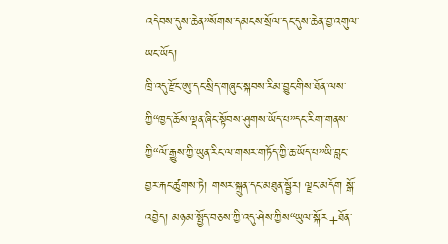འདེབས་དུས་ཆེན”སོགས་དམངས་སྲོལ་དང་དུས་ཆེན་བྱ་འགུལ་ཡང་ཡོད།
ཁྲི་འདུ་རྫོང་ཨུ་དང་སྲིད་གཞུང་སྐབས་རིམ་བྱུང་གིས་ཐོན་ལས་ཀྱི“ཁྱད་ཆོས་ལྡན་ཞིང་སྟོབས་ཤུགས་ཡོད་པ”དང་རིག་གནས་ཀྱི“ལོ་རྒྱུས་ཀྱི་ཡུན་རིང་ལ་གསར་གཏོད་ཀྱི་ཆ་ཡོད་པ”ཡི་བླང་བྱར་རྐང་ཚུགས་ཏེ། གསར་སྐྲུན་དང་མཐུན་སྦྱོར། ལྗང་མདོག སྒོ་འབྱེད། མཉམ་སྤྱོད་བཅས་ཀྱི་འདུ་ཤེས་ཀྱིས“ཡུལ་སྐོར+ཐོན་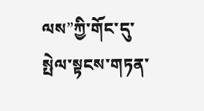ལས”ཀྱི་གོང་དུ་སྤེལ་སྟངས་གཏན་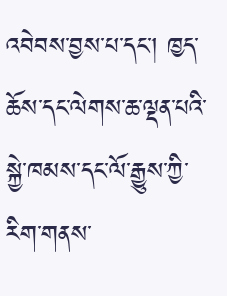འབེབས་བྱས་པ་དང་། ཁྱད་ཆོས་དང་ལེགས་ཆ་ལྡན་པའི་སྐྱེ་ཁམས་དང་ལོ་རྒྱུས་ཀྱི་རིག་གནས་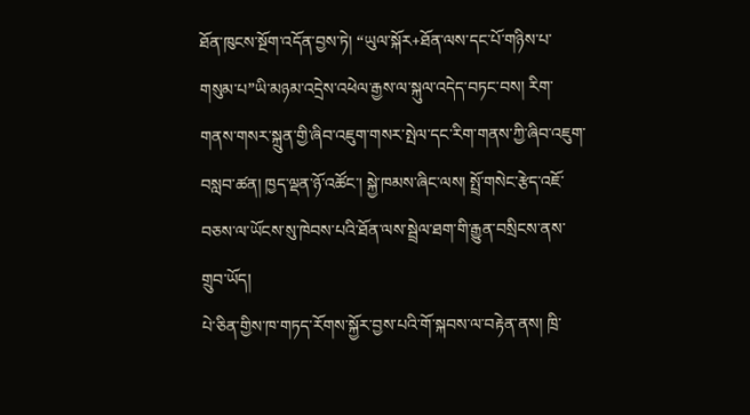ཐོན་ཁུངས་སྔོག་འདོན་བྱས་ཏེ། “ཡུལ་སྐོར+ཐོན་ལས་དང་པོ་གཉིས་པ་གསུམ་པ”ཡི་མཉམ་འདྲེས་འཕེལ་རྒྱས་ལ་སྐུལ་འདེད་བཏང་བས། རིག་གནས་གསར་སྐྲུན་གྱི་ཞིབ་འཇུག་གསར་སྤེལ་དང་རིག་གནས་ཀྱི་ཞིབ་འཇུག་བསླབ་ཚན། ཁྱད་ལྡན་ཉོ་འཚོང་། སྐྱེ་ཁམས་ཞིང་ལས། སྤྲོ་གསེང་རྩེད་འཇོ་བཅས་ལ་ཡོངས་སུ་ཁེབས་པའི་ཐོན་ལས་སྦྲེལ་ཐག་གི་རྒྱུན་བསྲིངས་ནས་གྲུབ་ཡོད།
པེ་ཅིན་གྱིས་ཁ་གཏད་རོགས་སྐྱོར་བྱས་པའི་གོ་སྐབས་ལ་བརྟེན་ནས། ཁྲི་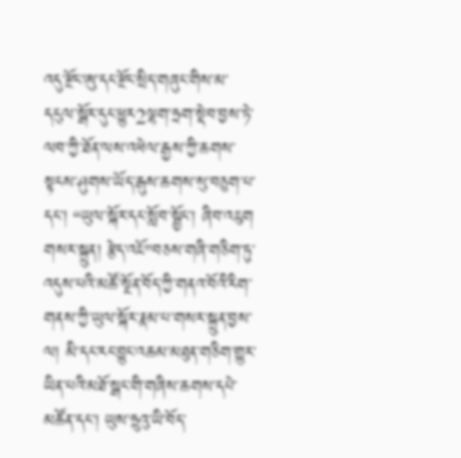འདུ་རྫོང་ཨུ་དང་རྫོང་སྲིད་གཞུང་གིས་མ་དངུལ་སྒོར་དུང་ཕྱུར2ལྷག་ཧྲག་སྡེབ་བྱས་ཏེ་ལབ་ཀྱི་ཐོན་ལས་འཕེལ་རྒྱས་ཀྱི་ཆགས་སྟངས་ཤུགས་ཡོད་རྒུས་ཆགས་སུ་བཅུག་པ་དང་། “ཡུལ་སྐོར་དང་སློབ་སྦྱོང་། ཞིབ་འཇུག གསར་སྐྲུན། རྩེད་འཇོ”བཅས་གཞི་གཅིག་ཏུ་འདུས་པའི་མཚོ་སྔོན་བོད་ཀྱི་གནའ་བོའི་རིག་གནས་ཀྱི་ཡུལ་སྐོར་རྣམ་པ་གསར་སྐྲུན་བྱས་ལ། མི་དང་རང་བྱུང་འཆམ་མཐུན་གཅིག་གྱུར་ཡིན་པའི་མཐོ་སྒང་གི་གཞིས་ཆགས་དཔེ་མཚོན་དང་། ཡུས་ཧྲུའུ་ཡི་བོད་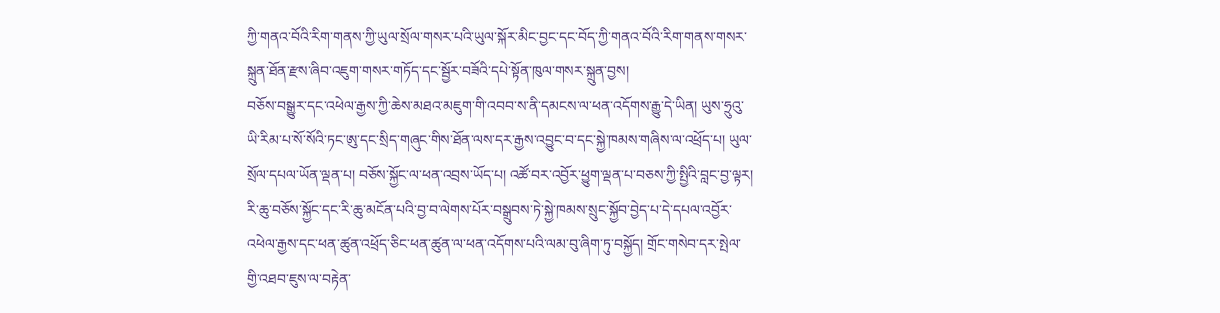ཀྱི་གནའ་བོའི་རིག་གནས་ཀྱི་ཡུལ་སྲོལ་གསར་པའི་ཡུལ་སྐོར་མིང་བྱང་དང་བོད་ཀྱི་གནའ་བོའི་རིག་གནས་གསར་སྐྲུན་ཐོན་རྫས་ཞིབ་འཇུག་གསར་གཏོད་དང་སྦྱོར་བཟོའི་དཔེ་སྟོན་ཁུལ་གསར་སྐྲུན་བྱས།
བཅོས་བསྒྱུར་དང་འཕེལ་རྒྱས་ཀྱི་ཆེས་མཐའ་མཇུག་གི་འབབ་ས་ནི་དམངས་ལ་ཕན་འདོགས་རྒྱུ་དེ་ཡིན། ཡུས་ཧྲུའུ་ཡི་རིམ་པ་སོ་སོའི་ཏང་ཨུ་དང་སྲིད་གཞུང་གིས་ཐོན་ལས་དར་རྒྱས་འབྱུང་བ་དང་སྐྱེ་ཁམས་གཞིས་ལ་འཕྲོད་པ། ཡུལ་སྲོལ་དཔལ་ཡོན་ལྡན་པ། བཅོས་སྐྱོང་ལ་ཕན་འབྲས་ཡོད་པ། འཚོ་བར་འབྱོར་ཕྱུག་ལྡན་པ་བཅས་ཀྱི་སྤྱིའི་བླང་བྱ་ལྟར། རི་ཆུ་བཅོས་སྐྱོང་དང་རི་ཆུ་མངོན་པའི་བྱ་བ་ལེགས་པོར་བསྒྲུབས་ཏེ་སྐྱེ་ཁམས་སྲུང་སྐྱོབ་བྱེད་པ་དེ་དཔལ་འབྱོར་འཕེལ་རྒྱས་དང་ཕན་ཚུན་འཕྲོད་ཅིང་ཕན་ཚུན་ལ་ཕན་འདོགས་པའི་ལམ་བུ་ཞིག་ཏུ་བསྐྱོད། གྲོང་གསེབ་དར་སྤེལ་གྱི་འཐབ་ཇུས་ལ་བརྟེན་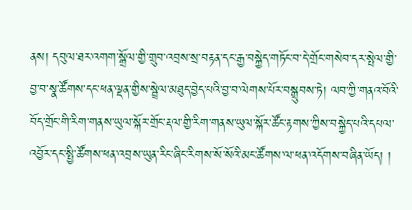ནས། དབུལ་ཐར་འགག་སྒྲོལ་གྱི་གྲུབ་འབྲས་སྲ་བརྟན་དང་རྒྱ་བསྐྱེད་གཏོང་བ་དེ་གྲོང་གསེབ་དར་སྤེལ་གྱི་བྱ་བ་སྣ་ཚོགས་དང་ཕན་ལྡན་གྱིས་སྦྲེལ་མཐུད་བྱེད་པའི་བྱ་བ་ལེགས་པོར་བསྒྲུབས་ཏེ། ལབ་ཀྱི་གནའ་བོའི་བོད་གྲོང་གི་རིག་གནས་ཡུལ་སྐོར་གྲོང་རྡལ་གྱི་རིག་གནས་ཡུལ་སྐོར་ཚོང་རྟགས་ཀྱིས་བསྐྱེད་པའི་དཔལ་འབྱོར་དང་སྤྱི་ཚོགས་ཕན་འབྲས་ཡུན་རིང་ཞིང་རིགས་སོ་སོའི་མང་ཚོགས་ལ་ཕན་འདོགས་བཞིན་ཡོད། །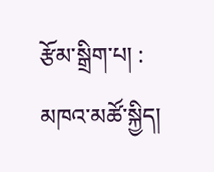རྩོམ་སྒྲིག་པ། : མཁའ་མཚོ་སྐྱིད།